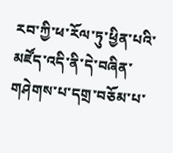རབ་ཀྱི་ཕ་རོལ་ཏུ་ཕྱིན་པའི་མཛོད་འདི་ནི་དེ་བཞིན་གཤེགས་པ་དགྲ་བཅོམ་པ་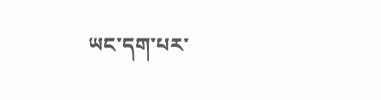ཡང་དག་པར་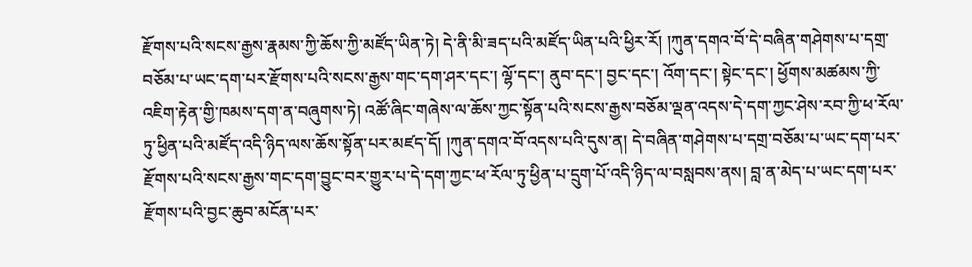རྫོགས་པའི་སངས་རྒྱས་རྣམས་ཀྱི་ཆོས་ཀྱི་མཛོད་ཡིན་ཏེ། དེ་ནི་མི་ཟད་པའི་མཛོད་ཡིན་པའི་ཕྱིར་རོ། །ཀུན་དགའ་བོ་དེ་བཞིན་གཤེགས་པ་དགྲ་བཅོམ་པ་ཡང་དག་པར་རྫོགས་པའི་སངས་རྒྱས་གང་དག་ཤར་དང་། ལྷོ་དང་། ནུབ་དང་། བྱང་དང་། འོག་དང་། སྟེང་དང་། ཕྱོགས་མཚམས་ཀྱི་འཇིག་རྟེན་གྱི་ཁམས་དག་ན་བཞུགས་ཏེ། འཚོ་ཞིང་གཞེས་ལ་ཆོས་ཀྱང་སྟོན་པའི་སངས་རྒྱས་བཅོམ་ལྡན་འདས་དེ་དག་ཀྱང་ཤེས་རབ་ཀྱི་ཕ་རོལ་ཏུ་ཕྱིན་པའི་མཛོད་འདི་ཉིད་ལས་ཆོས་སྟོན་པར་མཛད་དོ། །ཀུན་དགའ་བོ་འདས་པའི་དུས་ན། དེ་བཞིན་གཤེགས་པ་དགྲ་བཅོམ་པ་ཡང་དག་པར་རྫོགས་པའི་སངས་རྒྱས་གང་དག་བྱུང་བར་གྱུར་པ་དེ་དག་ཀྱང་ཕ་རོལ་ཏུ་ཕྱིན་པ་དྲུག་པོ་འདི་ཉིད་ལ་བསླབས་ནས། བླ་ན་མེད་པ་ཡང་དག་པར་རྫོགས་པའི་བྱང་ཆུབ་མངོན་པར་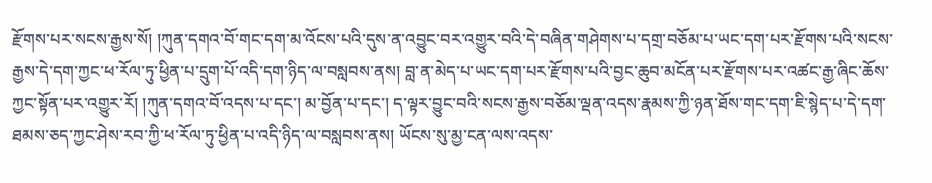རྫོགས་པར་སངས་རྒྱས་སོ། །ཀུན་དགའ་བོ་གང་དག་མ་འོངས་པའི་དུས་ན་འབྱུང་བར་འགྱུར་བའི་དེ་བཞིན་གཤེགས་པ་དགྲ་བཅོམ་པ་ཡང་དག་པར་རྫོགས་པའི་སངས་རྒྱས་དེ་དག་ཀྱང་ཕ་རོལ་ཏུ་ཕྱིན་པ་དྲུག་པོ་འདི་དག་ཉིད་ལ་བསླབས་ནས། བླ་ན་མེད་པ་ཡང་དག་པར་རྫོགས་པའི་བྱང་ཆུབ་མངོན་པར་རྫོགས་པར་འཚང་རྒྱ་ཞིང་ཆོས་ཀྱང་སྟོན་པར་འགྱུར་རོ། །ཀུན་དགའ་བོ་འདས་པ་དང་། མ་བྱོན་པ་དང་། ད་ལྟར་བྱུང་བའི་སངས་རྒྱས་བཅོམ་ལྡན་འདས་རྣམས་ཀྱི་ཉན་ཐོས་གང་དག་ཇི་སྙེད་པ་དེ་དག་ཐམས་ཅད་ཀྱང་ཤེས་རབ་ཀྱི་ཕ་རོལ་ཏུ་ཕྱིན་པ་འདི་ཉིད་ལ་བསླབས་ནས། ཡོངས་སུ་མྱ་ངན་ལས་འདས་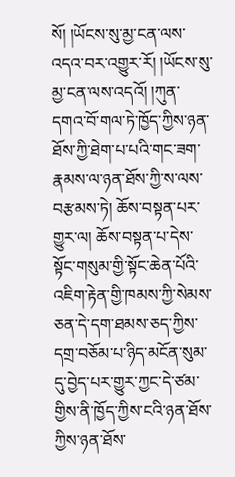སོ། །ཡོངས་སུ་མྱ་ངན་ལས་འདའ་བར་འགྱུར་རོ། །ཡོངས་སུ་མྱ་ངན་ལས་འདའོ། །ཀུན་དགའ་བོ་གལ་ཏེ་ཁྱོད་ཀྱིས་ཉན་ཐོས་ཀྱི་ཐེག་པ་པའི་གང་ཟག་རྣམས་ལ་ཉན་ཐོས་ཀྱི་ས་ལས་བརྩམས་ཏེ། ཆོས་བསྟན་པར་གྱུར་ལ། ཆོས་བསྟན་པ་དེས་སྟོང་གསུམ་གྱི་སྟོང་ཆེན་པོའི་འཇིག་རྟེན་གྱི་ཁམས་ཀྱི་སེམས་ཅན་དེ་དག་ཐམས་ཅད་ཀྱིས་དགྲ་བཅོམ་པ་ཉིད་མངོན་སུམ་དུ་བྱེད་པར་གྱུར་ཀྱང་དེ་ཙམ་གྱིས་ནི་ཁྱོད་ཀྱིས་ངའི་ཉན་ཐོས་ཀྱིས་ཉན་ཐོས་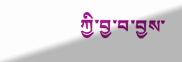ཀྱི་བྱ་བ་བྱས་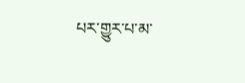པར་གྱུར་པ་མ་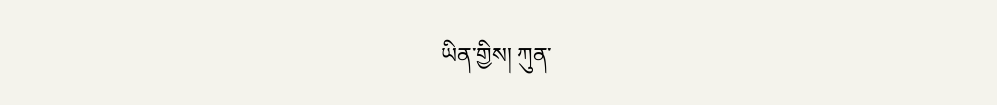ཡིན་གྱིས། ཀུན་